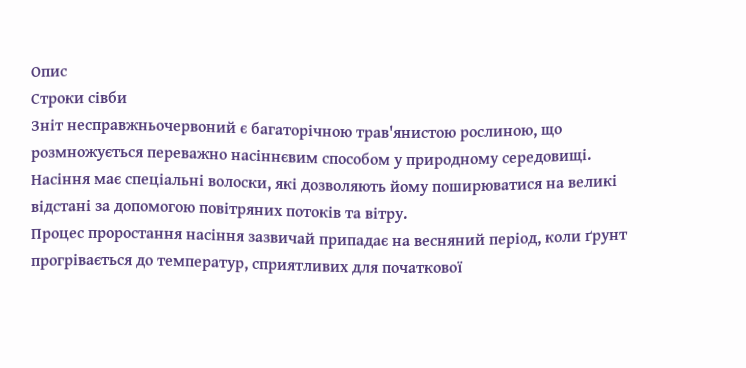Опис
Строки сівби
Зніт несправжньочервоний є багаторічною трав'янистою рослиною, що розмножується переважно насіннєвим способом у природному середовищі.
Насіння має спеціальні волоски, які дозволяють йому поширюватися на великі відстані за допомогою повітряних потоків та вітру.
Процес проростання насіння зазвичай припадає на весняний період, коли ґрунт прогрівається до температур, сприятливих для початкової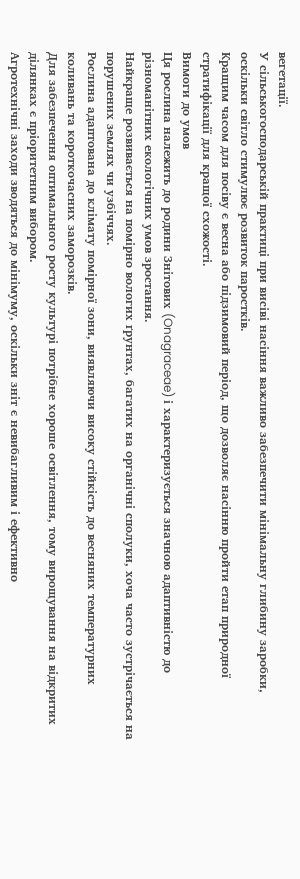вегетації.
У сільськогосподарській практиці при висіві насіння важливо забезпечити мінімальну глибину заробки, оскільки світло стимулює розвиток паростків.
Кращим часом для посіву є весна або підзимовий період, що дозволяє насінню пройти етап природної стратифікації для кращої схожості.
Вимоги до умов
Ця рослина належить до родини Знітових (Onagraceae) і характеризується значною адаптивністю до різноманітних екологічних умов зростання.
Найкраще розвивається на помірно вологих ґрунтах, багатих на органічні сполуки, хоча часто зустрічається на порушених землях чи узбіччях.
Рослина адаптована до клімату помірної зони, виявляючи високу стійкість до весняних температурних коливань та короткочасних заморозків.
Для забезпечення оптимального росту культурі потрібне хороше освітлення, тому вирощування на відкритих ділянках є пріоритетним вибором.
Агротехнічні заходи зводяться до мінімуму, оскільки зніт є невибагливим і ефективно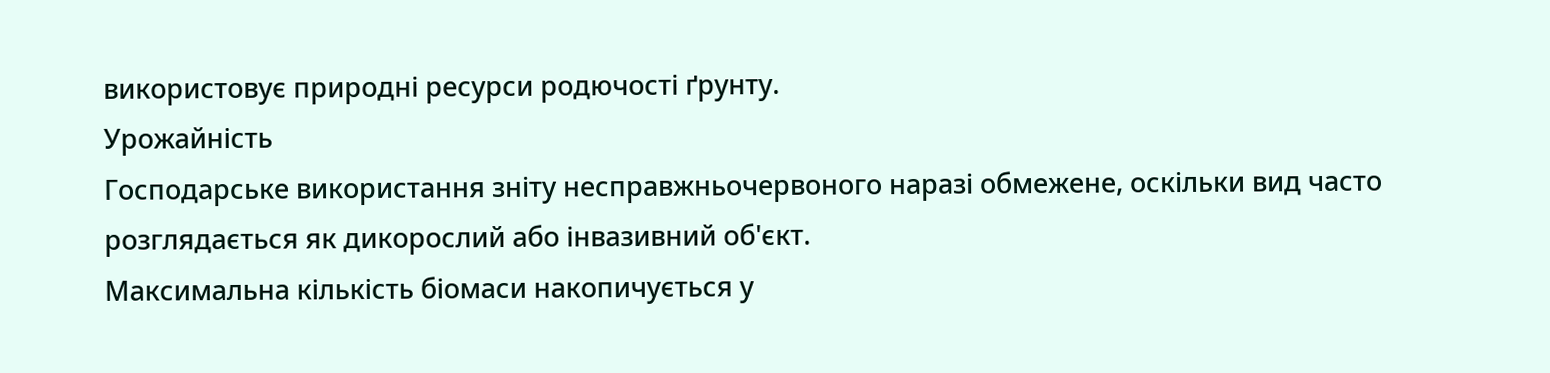використовує природні ресурси родючості ґрунту.
Урожайність
Господарське використання зніту несправжньочервоного наразі обмежене, оскільки вид часто розглядається як дикорослий або інвазивний об'єкт.
Максимальна кількість біомаси накопичується у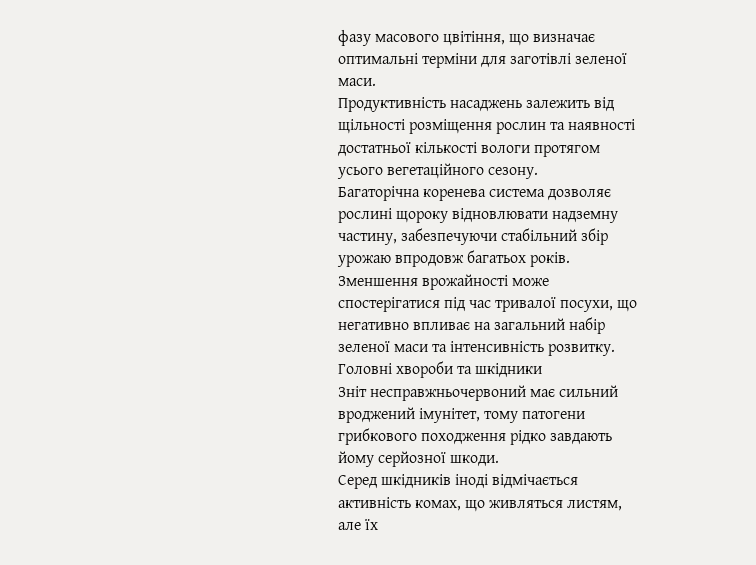фазу масового цвітіння, що визначає оптимальні терміни для заготівлі зеленої маси.
Продуктивність насаджень залежить від щільності розміщення рослин та наявності достатньої кількості вологи протягом усього вегетаційного сезону.
Багаторічна коренева система дозволяє рослині щороку відновлювати надземну частину, забезпечуючи стабільний збір урожаю впродовж багатьох років.
Зменшення врожайності може спостерігатися під час тривалої посухи, що негативно впливає на загальний набір зеленої маси та інтенсивність розвитку.
Головні хвороби та шкідники
Зніт несправжньочервоний має сильний вроджений імунітет, тому патогени грибкового походження рідко завдають йому серйозної шкоди.
Серед шкідників іноді відмічається активність комах, що живляться листям, але їх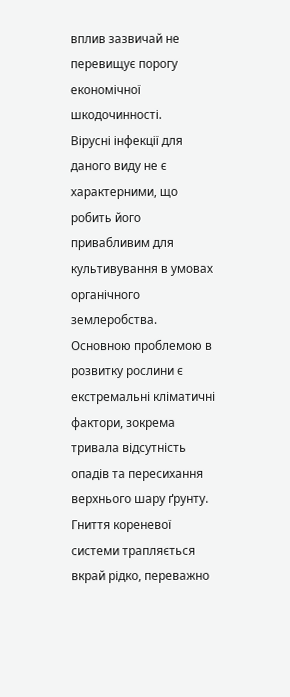вплив зазвичай не перевищує порогу економічної шкодочинності.
Вірусні інфекції для даного виду не є характерними, що робить його привабливим для культивування в умовах органічного землеробства.
Основною проблемою в розвитку рослини є екстремальні кліматичні фактори, зокрема тривала відсутність опадів та пересихання верхнього шару ґрунту.
Гниття кореневої системи трапляється вкрай рідко, переважно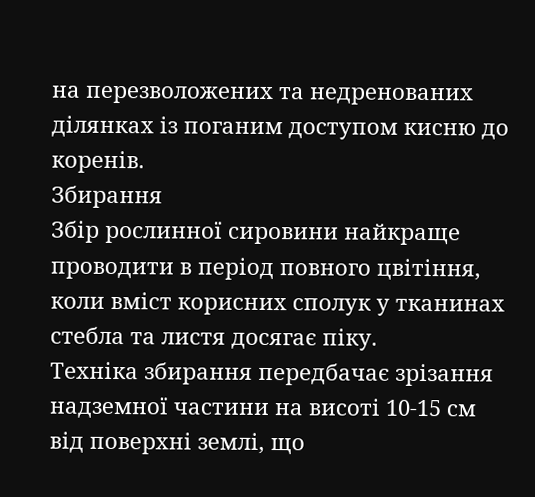на перезволожених та недренованих ділянках із поганим доступом кисню до коренів.
Збирання
Збір рослинної сировини найкраще проводити в період повного цвітіння, коли вміст корисних сполук у тканинах стебла та листя досягає піку.
Техніка збирання передбачає зрізання надземної частини на висоті 10-15 см від поверхні землі, що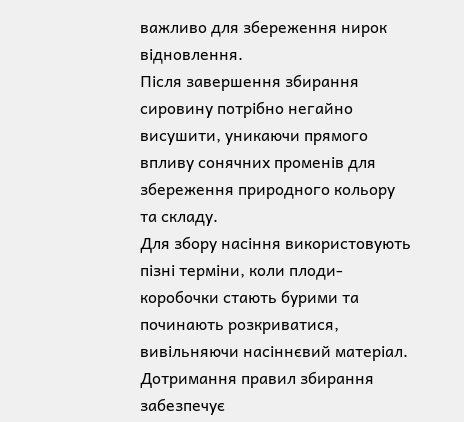важливо для збереження нирок відновлення.
Після завершення збирання сировину потрібно негайно висушити, уникаючи прямого впливу сонячних променів для збереження природного кольору та складу.
Для збору насіння використовують пізні терміни, коли плоди-коробочки стають бурими та починають розкриватися, вивільняючи насіннєвий матеріал.
Дотримання правил збирання забезпечує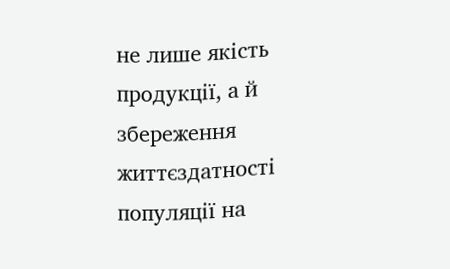не лише якість продукції, а й збереження життєздатності популяції на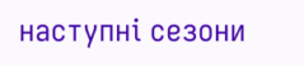наступні сезони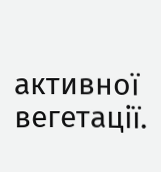активної вегетації.